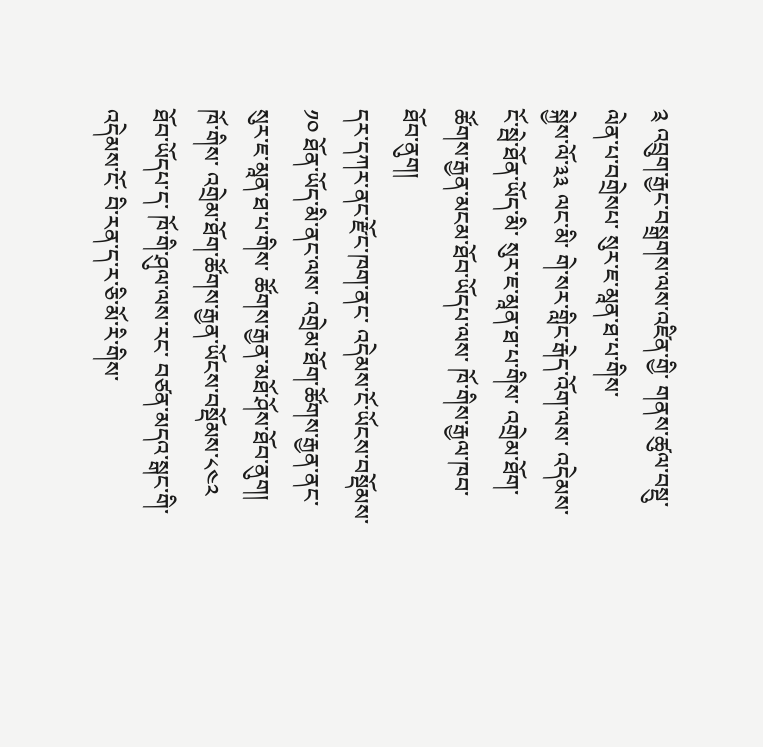༉ འབྲུག་རྒྱང་བསྒྲགས་ལས་འཛིན་གྱི་ གནས་ཚུལ་བསྡུ་ལེན་པ་བགྲེསཔ་ སུར་ཇ་མཱན་ཐ་པ་གིས་
སྐྱེས་ལོ་༣༣ ལང་མི་ གེ་སར་གླིང་རྒེད་འོག་ལས་ འདེམས་ངོ་སྦེ་ཐོན་ཡོད་མི་ སུར་ཇ་མཱན་ཐ་པ་གིས་ འགྲེམ་ཐོག་ཚོགས་རྒྱན་མངམ་ཐོབ་ཡོདཔ་ལས་ ཁོ་གིས་རྒྱལ་ཁབ་ཐོབ་ནུག།
དར་དཀར་ནང་རྫོང་ཁག་ནང་ འདེམས་ངོ་ཡོངས་བསྡོམས་༡༠ ཐོན་ཡོད་མི་ནང་ལས་ འགྲེམ་ཐོག་ཚོགས་རྒྱན་ནང་ སུར་ཇ་མཱན་ཐ་པ་གིས་ ཚོགས་རྒྱན་མཐོ་ཤོས་ཐོབ་ནུག།
ཁོ་གིས་ འགྲེམ་ཐོག་ཚོགས་རྒྱན་ཡོངས་བསྡོམས་༨༤༢ ཐོབ་ཡོདཔ་ད་ ཁོ་གི་ཤུལ་ལས་རང་ བཙན་མདའ་སྒང་གི་འདེམས་ངོ་ བི་རན་ད་ར་ཅི་མོ་རི་གིས་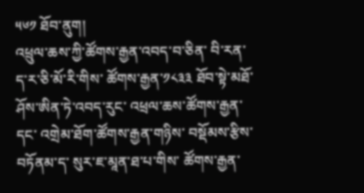༥༦༡ ཐོབ་ནུག།
འཕྲུལ་ཆས་ཀྱི་ཚོགས་རྒྱན་འབད་བ་ཅིན་ བི་རན་ད་ར་ཅི་མོ་རི་གིས་ ཚོགས་རྒྱན་༡༨༣༣ ཐོབ་སྟེ་མཐོ་ཤོས་ཨིན་ཏེ་འབད་རུང་ འཕྲལ་ཆས་ཚོགས་རྒྱན་དང་ འགྲེམ་ཐོག་ཚོགས་རྒྱན་གཉིས་ བསྡོམས་རྩིས་བཏོནམ་ད་ སུར་ཇ་མཱན་ཐ་པ་གིས་ ཚོགས་རྒྱན་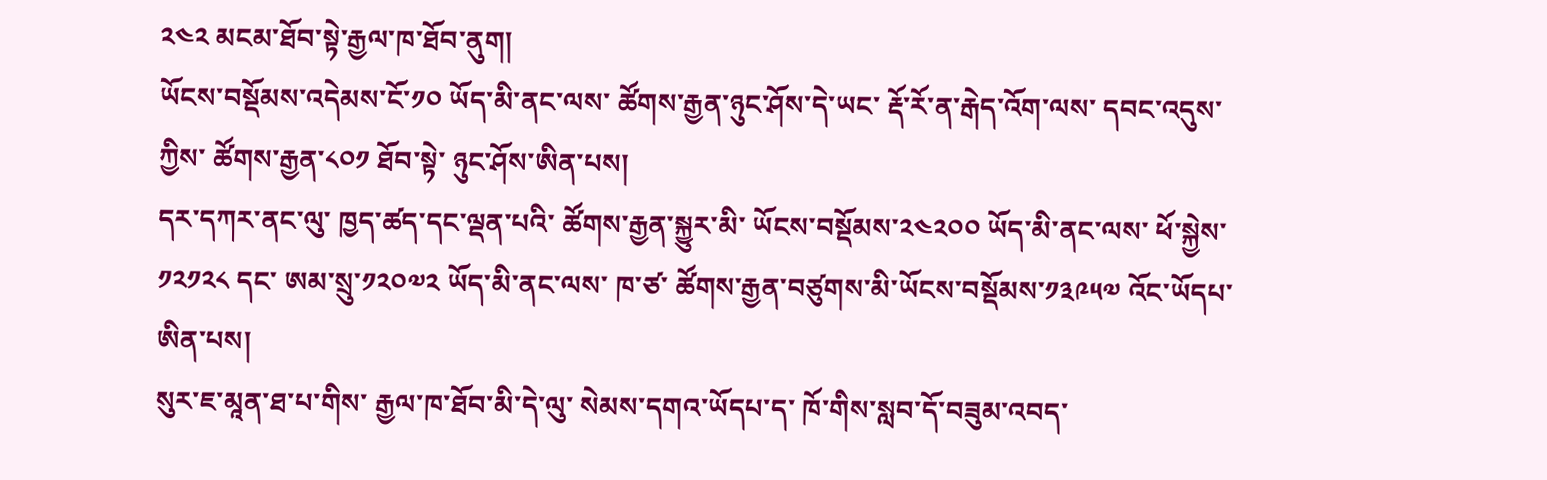༢༤༢ མངམ་ཐོབ་སྟེ་རྒྱལ་ཁ་ཐོབ་ནུག།
ཡོངས་བསྡོམས་འདེམས་ངོ་༡༠ ཡོད་མི་ནང་ལས་ ཚོགས་རྒྱན་ཉུང་ཤོས་དེ་ཡང་ རྡོ་རོ་ན་རྒེད་འོག་ལས་ དབང་འདུས་ཀྱིས་ ཚོགས་རྒྱན་༨༠༡ ཐོབ་སྟེ་ ཉུང་ཤོས་ཨིན་པས།
དར་དཀར་ནང་ལུ་ ཁྱད་ཚད་དང་ལྡན་པའི་ ཚོགས་རྒྱན་སྐྱུར་མི་ ཡོངས་བསྡོམས་༢༤༢༠༠ ཡོད་མི་ནང་ལས་ ཕོ་སྐྱེས་༡༢༡༢༨ དང་ ཨམ་སྲུ་༡༢༠༧༢ ཡོད་མི་ནང་ལས་ ཁ་ཙ་ ཚོགས་རྒྱན་བཙུགས་མི་ཡོངས་བསྡོམས་༡༣༩༥༧ འོང་ཡོདཔ་ཨིན་པས།
སུར་ཇ་མཱན་ཐ་པ་གིས་ རྒྱལ་ཁ་ཐོབ་མི་དེ་ལུ་ སེམས་དགའ་ཡོདཔ་ད་ ཁོ་གིས་སླབ་དོ་བཟུམ་འབད་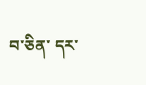བ་ཅིན་ དར་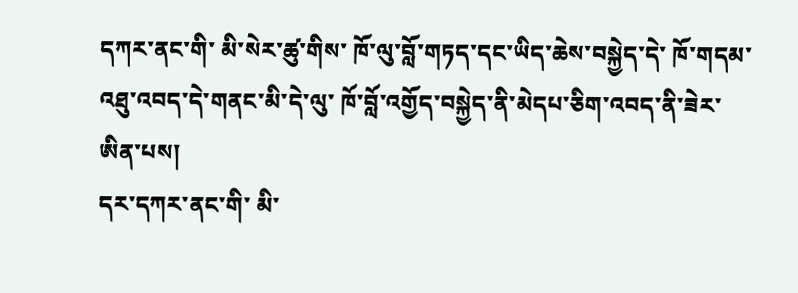དཀར་ནང་གི་ མི་སེར་ཚུ་གིས་ ཁོ་ལུ་བློ་གཏད་དང་ཡིད་ཆེས་བསྐྱེད་དེ་ ཁོ་གདམ་འཐུ་འབད་དེ་གནང་མི་དེ་ལུ་ ཁོ་བློ་འགྱོད་བསྐྱེད་ནི་མེདཔ་ཅིག་འབད་ནི་ཟེར་ཨིན་པས།
དར་དཀར་ནང་གི་ མི་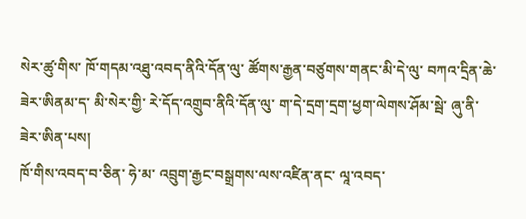སེར་ཚུ་གིས་ ཁོ་གདམ་འཐུ་འབད་ནིའི་དོན་ལུ་ ཚོགས་རྒྱན་བཙུགས་གནང་མི་དེ་ལུ་ བཀའ་དྲིན་ཆེ་ཟེར་ཨིནམ་ད་ མི་སེར་གྱི་ རེ་དོད་འགྲུབ་ནིའི་དོན་ལུ་ ག་དེ་དྲག་དྲག་ཕྱག་ལེགས་ཤོམ་སྦེ་ ཞུ་ནི་ཟེར་ཨིན་པས།
ཁོ་གིས་འབད་བ་ཅིན་ ཧེ་མ་ འབྲུག་རྒྱང་བསྒྲགས་ལས་འཛིན་ནང་ ལཱ་འབད་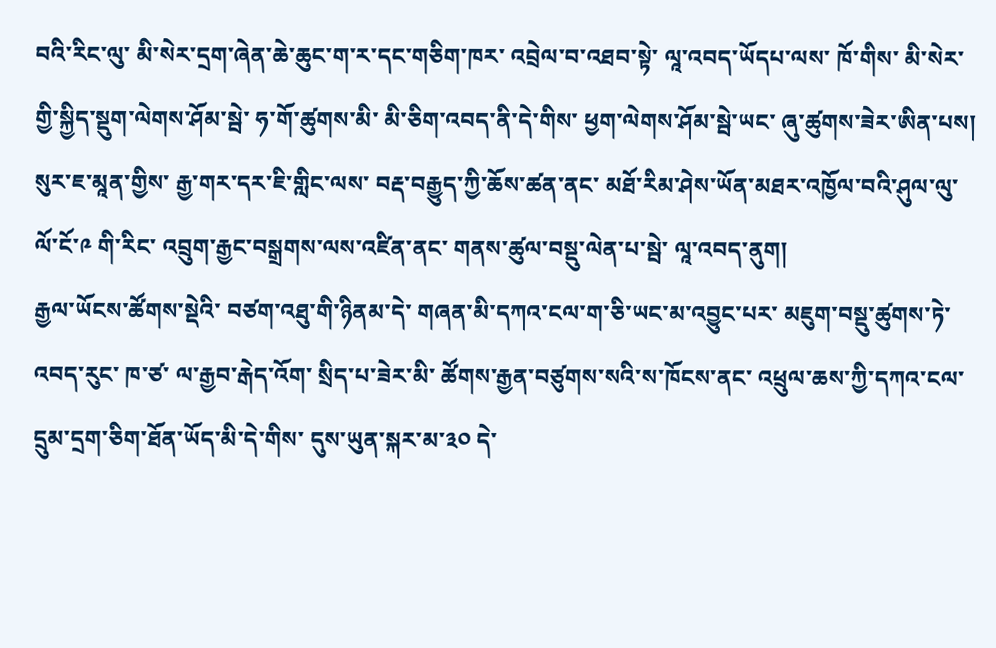བའི་རིང་ལུ་ མི་སེར་དྲག་ཞེན་ཆེ་ཆུང་ག་ར་དང་གཅིག་ཁར་ འབྲེལ་བ་འཐབ་སྟེ་ ལཱ་འབད་ཡོདཔ་ལས་ ཁོ་གིས་ མི་སེར་གྱི་སྐྱིད་སྡུག་ལེགས་ཤོམ་སྦེ་ ཧ་གོ་ཚུགས་མི་ མི་ཅིག་འབད་ནི་དེ་གིས་ ཕྱག་ལེགས་ཤོམ་སྦེ་ཡང་ ཞུ་ཚུགས་ཟེར་ཨིན་པས།
སུར་ཇ་མཱན་གྱིས་ རྒྱ་གར་དར་ཇི་གླིང་ལས་ བརྡ་བརྒྱུད་ཀྱི་ཆོས་ཚན་ནང་ མཐོ་རིམ་ཤེས་ཡོན་མཐར་འཁྱོལ་བའི་ཤུལ་ལུ་ ལོ་ངོ་༩ གི་རིང་ འབྲུག་རྒྱང་བསྒྲགས་ལས་འཛིན་ནང་ གནས་ཚུལ་བསྡུ་ལེན་པ་སྦེ་ ལཱ་འབད་ནུག།
རྒྱལ་ཡོངས་ཚོགས་སྡེའི་ བཙག་འཐུ་གི་ཉིནམ་དེ་ གཞན་མི་དཀའ་ངལ་ག་ཅི་ཡང་མ་འབྱུང་པར་ མཇུག་བསྡུ་ཚུགས་ཏེ་འབད་རུང་ ཁ་ཙ་ ལ་རྒྱབ་རྒེད་འོག་ སྲིད་པ་ཟེར་མི་ ཚོགས་རྒྱན་བཙུགས་སའི་ས་ཁོངས་ནང་ འཕྲུལ་ཆས་ཀྱི་དཀའ་ངལ་ དྲུམ་དྲག་ཅིག་ཐོན་ཡོད་མི་དེ་གིས་ དུས་ཡུན་སྐར་མ་༣༠ དེ་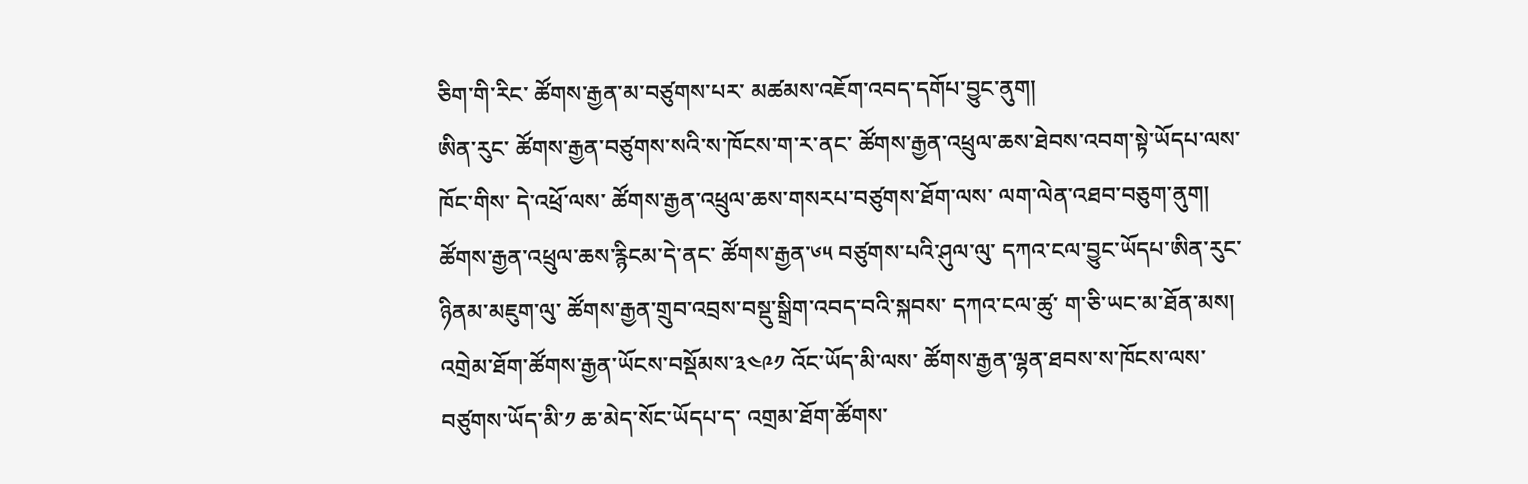ཅིག་གི་རིང་ ཚོགས་རྒྱན་མ་བཙུགས་པར་ མཚམས་འཇོག་འབད་དགོཔ་བྱུང་ནུག།
ཨིན་རུང་ ཚོགས་རྒྱན་བཙུགས་སའི་ས་ཁོངས་ག་ར་ནང་ ཚོགས་རྒྱན་འཕྲུལ་ཆས་ཐེབས་འབག་སྟེ་ཡོདཔ་ལས་ ཁོང་གིས་ དེ་འཕྲོ་ལས་ ཚོགས་རྒྱན་འཕྲུལ་ཆས་གསརཔ་བཙུགས་ཐོག་ལས་ ལག་ལེན་འཐབ་བཅུག་ནུག།
ཚོགས་རྒྱན་འཕྲུལ་ཆས་རྙིངམ་དེ་ནང་ ཚོགས་རྒྱན་༦༥ བཙུགས་པའི་ཤུལ་ལུ་ དཀའ་ངལ་བྱུང་ཡོདཔ་ཨིན་རུང་ ཉིནམ་མཇུག་ལུ་ ཚོགས་རྒྱན་གྲུབ་འབྲས་བསྡུ་སྒྲིག་འབད་བའི་སྐབས་ དཀའ་ངལ་ཚུ་ ག་ཅི་ཡང་མ་ཐོན་མས།
འགྲེམ་ཐོག་ཚོགས་རྒྱན་ཡོངས་བསྡོམས་༣༤༩༡ འོང་ཡོད་མི་ལས་ ཚོགས་རྒྱན་ལྷན་ཐབས་ས་ཁོངས་ལས་བཙུགས་ཡོད་མི་༡ ཆ་མེད་སོང་ཡོདཔ་ད་ འགྲམ་ཐོག་ཚོགས་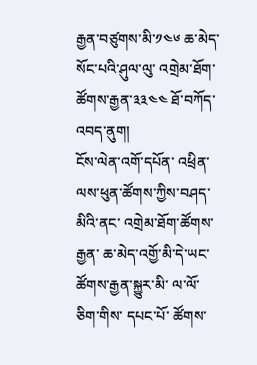རྒྱན་བཙུགས་མི་༡༤༦ ཆ་མེད་སོང་པའི་ཤུལ་ལུ་ འགྲེམ་ཐོག་ཚོགས་རྒྱན་༣༣༤༤ ཐོ་བཀོད་འབད་ནུག།
ངོས་ལེན་འགོ་དཔོན་ འཕྲིན་ལས་ཕུན་ཚོགས་ཀྱིས་བཤད་མིའི་ནང་ འགྲེམ་ཐོག་ཚོགས་རྒྱན་ ཆ་མེད་འགྱོ་མི་དེ་ཡང་ ཚོགས་རྒྱན་སྐྱུར་མི་ ལ་ལོ་ཅིག་གིས་ དཔང་པོ་ ཚོགས་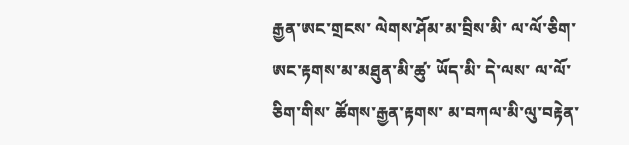རྒྱན་ཨང་གྲངས་ ལེགས་ཤོམ་མ་བྲིས་མི་ ལ་ལོ་ཅིག་ ཨང་རྟགས་མ་མཐུན་མི་ཚུ་ ཡོད་མི་ དེ་ལས་ ལ་ལོ་ཅིག་གིས་ ཚོགས་རྒྱན་རྟགས་ མ་བཀལ་མི་ལུ་བརྟེན་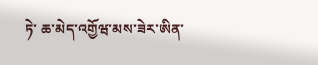ཏེ་ ཆ་མེད་འགྱོཝ་མས་ཟེར་ཨིན་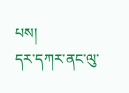པས།
དར་དཀར་ནང་ལུ་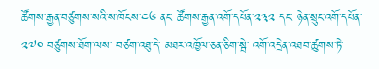ཚོགས་རྒྱན་བཙུགས་སའི་ས་ཁོངས་༤༦ ནང་ ཚོགས་རྒྱན་འགོ་དཔོན་༢༣༢ དང་ ཉེན་སྲུང་འགོ་དཔོན་༢༧༠ བཙུགས་ཐོག་ལས་ བཙག་འཐུ་དེ་ མཐར་འཁྱོལ་ཅན་ཅིག་སྦེ་ འགོ་འདྲེན་འཐབ་ཚུགས་ཏེ་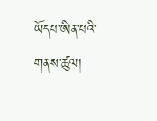ཡོདཔ་ཨིན་པའི་གནས་ཚུལ།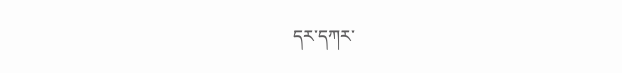དར་དཀར་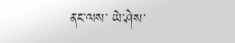ནང་ལས་ ཡེ་ཤེས་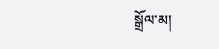སྒྲོལ་མ།